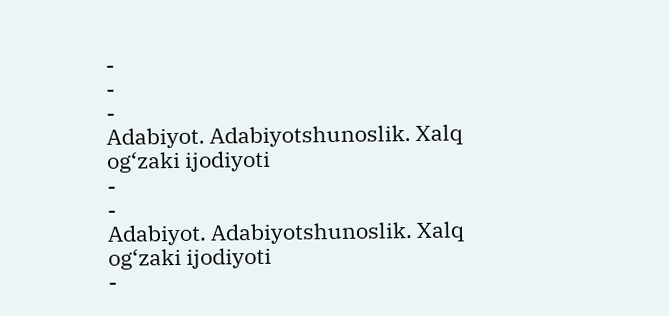-
-
-
Adabiyot. Adabiyotshunoslik. Xalq og‘zaki ijodiyoti
-
-
Adabiyot. Adabiyotshunoslik. Xalq og‘zaki ijodiyoti
-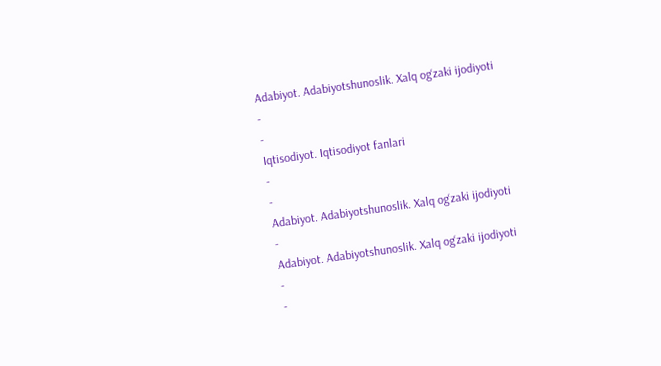Adabiyot. Adabiyotshunoslik. Xalq og‘zaki ijodiyoti
-
-
Iqtisodiyot. Iqtisodiyot fanlari
-
-
Adabiyot. Adabiyotshunoslik. Xalq og‘zaki ijodiyoti
-
Adabiyot. Adabiyotshunoslik. Xalq og‘zaki ijodiyoti
-
-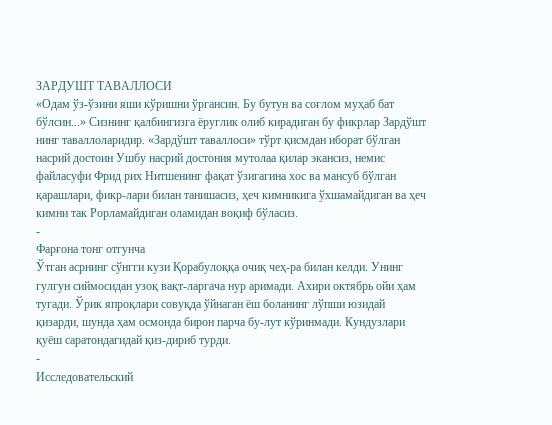ЗАРДУШТ ТАВАЛЛОСИ
«Одам ўз-ўзини яши кўришни ўргансин. Бу бутун ва соғлом муҳаб бат бўлсин...» Сизнинг қалбингизга ёруглик олиб кирадиган бу фикрлар Зардўшт нинг таваллоларидир. «Зардўшт таваллоси» тўрт қисмдан иборат бўлган насрий достоин Ушбу насрий достония мутолаа қилар экансиз, немис файласуфи Фрид рих Нитшенинг фақат ўзигагина хос ва мансуб бўлган қарашлари, фикр-лари билан танишасиз, ҳеч кимникига ўхшамайдиган ва ҳеч кимни так Рорламайдиган оламидан воқиф бўласиз.
-
Фарғона тонг отгунча
Ўтган асрнинг сўнгги кузи Қорабулоққа очиқ чеҳ-ра билан келди. Унинг гулгун сиймосидан узоқ вақт-ларгача нур аримади. Ахири октябрь ойи ҳам тугади. Ўрик япроқлари совуқда ўйнаган ёш боланинг лўпши юзидай қизарди, шунда ҳам осмонда бирон парча бу-лут кўринмади. Кундузлари қуёш саратондагидай қиз-дириб турди.
-
Исследовательский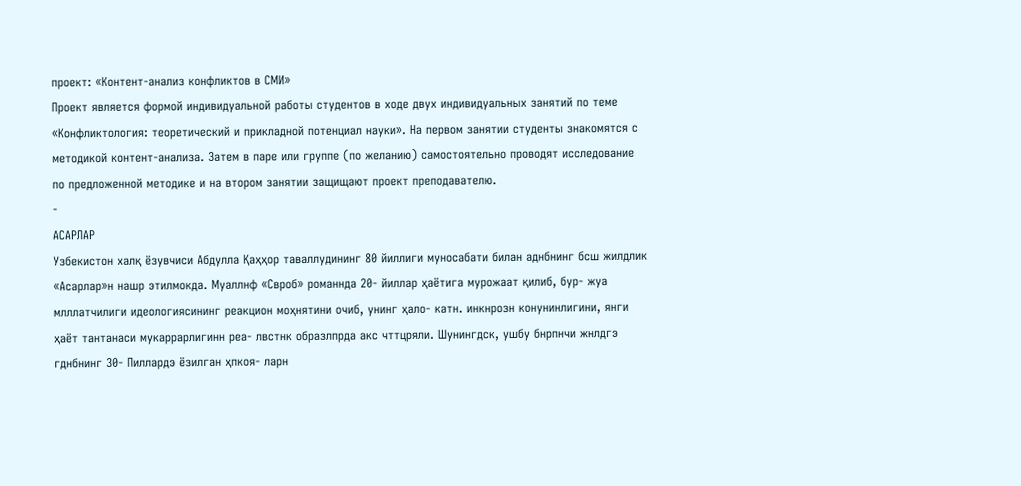проект: «Контент-анализ конфликтов в СМИ»
Проект является формой индивидуальной работы студентов в ходе двух индивидуальных занятий по теме «Конфликтология: теоретический и прикладной потенциал науки». На первом занятии студенты знакомятся с методикой контент-анализа. Затем в паре или группе (по желанию) самостоятельно проводят исследование по предложенной методике и на втором занятии защищают проект преподавателю.
-
АСАРЛАР
Узбекистон халқ ёзувчиси Абдулла Қаҳҳор таваллудининг 80 йиллиги муносабати билан аднбнинг бсш жилдлик «Асарлар»н нашр этилмокда. Муаллнф «Свроб» романнда 20- йиллар ҳаётига мурожаат қилиб, бур- жуа млллатчилиги идеологиясининг реакцион моҳнятини очиб, унинг ҳало- катн. инкнрозн конунинлигини, янги ҳаёт тантанаси мукаррарлигинн реа- лвстнк образлпрда акс чттцряли. Шунингдск, ушбу бнрпнчи жнлдгэ гднбнинг 30- Пиллардэ ёзилган ҳпкоя- ларн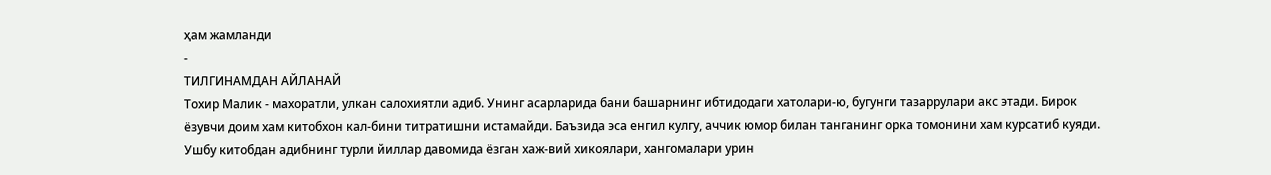ҳам жамланди
-
ТИЛГИНАМДАН АЙЛАНАЙ
Тохир Малик - махоратли, улкан салохиятли адиб. Унинг асарларида бани башарнинг ибтидодаги хатолари-ю, бугунги тазаррулари акс этади. Бирок ёзувчи доим хам китобхон кал-бини титратишни истамайди. Баъзида эса енгил кулгу, аччик юмор билан танганинг орка томонини хам курсатиб куяди. Ушбу китобдан адибнинг турли йиллар давомида ёзган хаж-вий хикоялари, хангомалари урин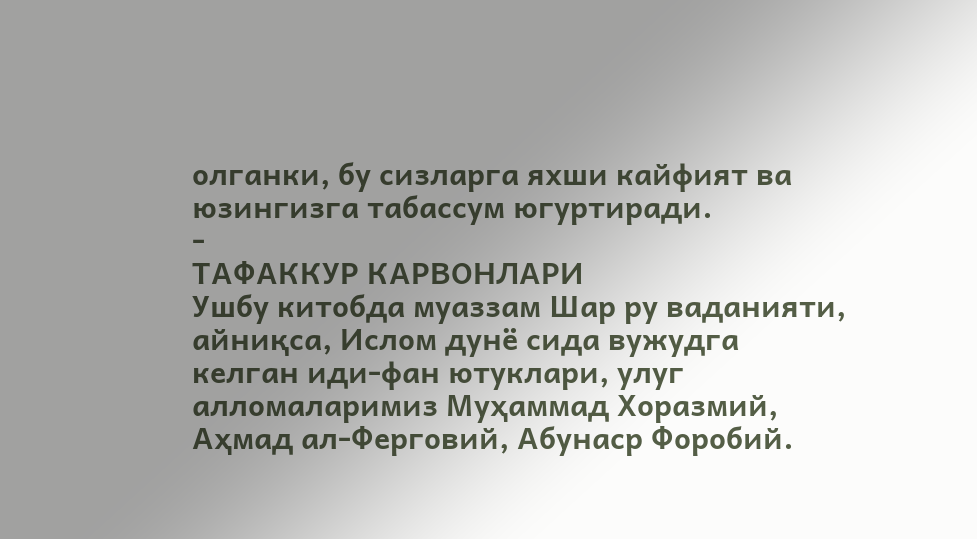олганки, бу сизларга яхши кайфият ва юзингизга табассум югуртиради.
-
ТАФАККУР КАРВОНЛАРИ
Ушбу китобда муаззам Шар ру ваданияти, айниқса, Ислом дунё сида вужудга келган иди-фан ютуклари, улуг алломаларимиз Муҳаммад Хоразмий, Аҳмад ал-Ферговий, Абунаср Форобий.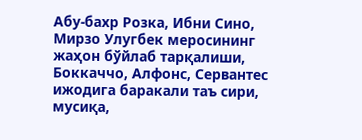Абу-бахр Розка, Ибни Сино, Мирзо Улугбек меросининг жаҳон бўйлаб тарқалиши, Боккаччо, Алфонс, Сервантес ижодига баракали таъ сири, мусиқа,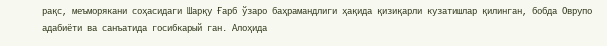рақс, меъморякани соҳасидаги Шарқу Ғарб ўзаро баҳрамандлиги ҳақида қизиқарли кузатишлар қилинган, бобда Оврупо адабиёти ва санъатида госибкарый ган. Алоҳида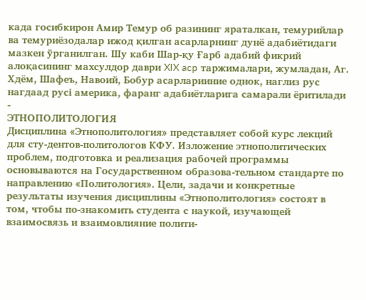када госибкирон Амир Темур об разининг яраталкан, темурийлар ва темуриёзодалар ижод қилган асарларнинг дунё адабиётидаги мазкен ўрганилган. Шу каби Шар-қу Ғарб адабий фикрий алоқасининг махсулдор даври XIX acp таржималари, жумладан, Аг. Хдём, Шафеъ, Навоий, Бобур асарларииние однок, наглиз рус нагдаад русі америка, фаранг адабиётларига самарали ёритилади
-
ЭТНОПОЛИТОЛОГИЯ
Дисциплина «Этнополитология» представляет собой курс лекций для сту-дентов-политологов КФУ. Изложение этнополитических проблем, подготовка и реализация рабочей программы основываются на Государственном образова-тельном стандарте по направлению «Политология». Цели, задачи и конкретные результаты изучения дисциплины «Этнополитология» состоят в том, чтобы по-знакомить студента с наукой, изучающей взаимосвязь и взаимовлияние полити-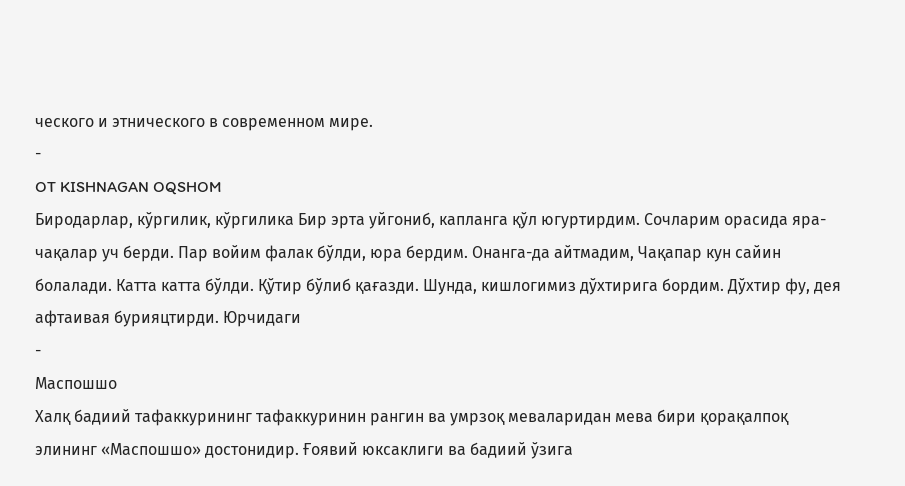ческого и этнического в современном мире.
-
OT KISHNAGAN OQSHOM
Биродарлар, кўргилик, кўргилика Бир эрта уйгониб, капланга қўл югуртирдим. Сочларим орасида яра-чақалар уч берди. Пар войим фалак бўлди, юра бердим. Онанга-да айтмадим, Чақапар кун сайин болалади. Катта катта бўлди. Қўтир бўлиб қағазди. Шунда, кишлогимиз дўхтирига бордим. Дўхтир фу, дея афтаивая бурияцтирди. Юрчидаги
-
Маспошшо
Халқ бадиий тафаккурининг тафаккуринин рангин ва умрзоқ меваларидан мева бири қорақалпоқ элининг «Маспошшо» достонидир. Ғоявий юксаклиги ва бадиий ўзига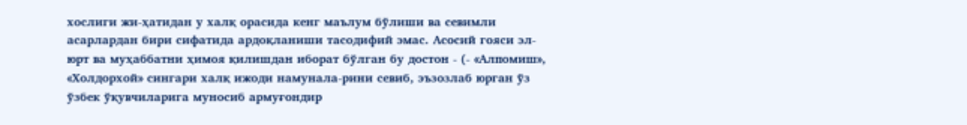хослиги жи-ҳатидан у халқ орасида кенг маълум бўлиши ва севимли асарлардан бири сифатида ардоқланиши тасодифий эмас. Асосий гояси эл-юрт ва муҳаббатни ҳимоя қилишдан иборат бўлган бу достон - (- «Алпомиш», «Холдорхой» сингари халқ ижоди намунала-рини севиб, эъзозлаб юрган ўз ўзбек ўқувчиларига муносиб армуғондир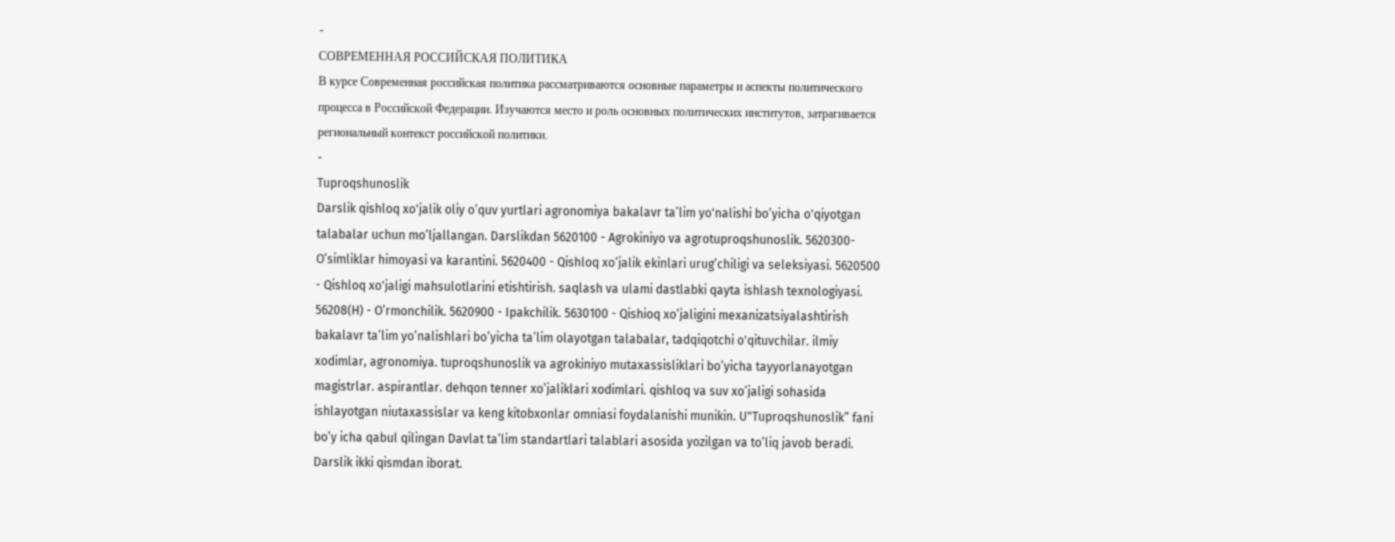-
СОВРЕМЕННАЯ РОССИЙСКАЯ ПОЛИТИКА
В курсе Современная российская политика рассматриваются основные параметры и аспекты политического процесса в Российской Федерации. Изучаются место и роль основных политических институтов, затрагивается региональный контекст российской политики.
-
Tuproqshunoslik
Darslik qishloq xo'jalik oliy o’quv yurtlari agronomiya bakalavr ta’lim yo'nalishi bo’yicha o'qiyotgan talabalar uchun mo’ljallangan. Darslikdan 5620100 - Agrokiniyo va agrotuproqshunoslik. 5620300- O’simliklar himoyasi va karantini. 5620400 - Qishloq xo’jalik ekinlari urug’chiligi va seleksiyasi. 5620500 - Qishloq xo'jaligi mahsulotlarini etishtirish. saqlash va ulami dastlabki qayta ishlash texnologiyasi. 56208(H) - O’rmonchilik. 5620900 - Ipakchilik. 5630100 - Qishioq xo’jaligini mexanizatsiyalashtirish bakalavr ta’lim yo’nalishlari bo’yicha ta’lim olayotgan talabalar, tadqiqotchi o'qituvchilar. ilmiy xodimlar, agronomiya. tuproqshunoslik va agrokiniyo mutaxassisliklari bo’yicha tayyorlanayotgan magistrlar. aspirantlar. dehqon tenner xo’jaliklari xodimlari. qishloq va suv xo’jaligi sohasida ishlayotgan niutaxassislar va keng kitobxonlar omniasi foydalanishi munikin. U"Tuproqshunoslik” fani bo’y icha qabul qilingan Davlat ta’lim standartlari talablari asosida yozilgan va to’liq javob beradi. Darslik ikki qismdan iborat.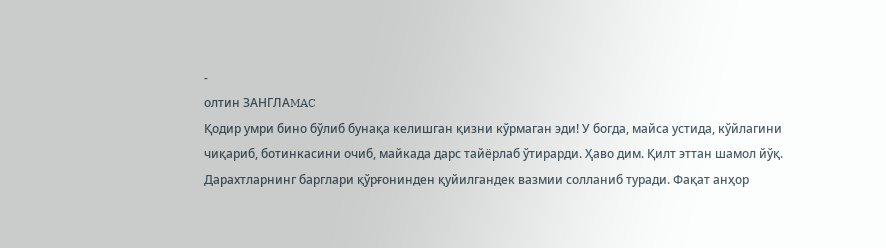-
олтин ЗАНГЛАMAC
Қодир умри бино бўлиб бунақа келишган қизни кўрмаган эди! У богда, майса устида, кўйлагини чиқариб, ботинкасини очиб, майкада дарс тайёрлаб ўтирарди. Ҳаво дим. Қилт эттан шамол йўқ. Дарахтларнинг барглари қўрғонинден қуйилгандек вазмии солланиб туради. Фақат анҳор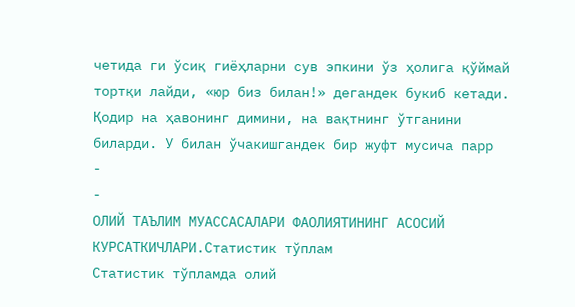четида ги ўсиқ гиёҳларни сув эпкини ўз ҳолига қўймай тортқи лайди, «юр биз билан!» дегандек букиб кетади. Қодир на ҳавонинг димини, на вақтнинг ўтганини биларди. У билан ўчакишгандек бир жуфт мусича парр
-
-
ОЛИЙ ТАЪЛИМ МУАССАСАЛАРИ ФАОЛИЯТИНИНГ АСОСИЙ КУРСАТКИЧЛАРИ.Статистик тўплам
Статистик тўпламда олий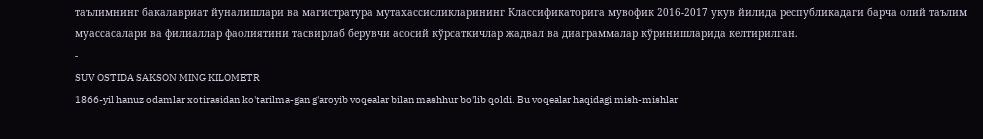таълимнинг бакалавриат йуналишлари ва магистратура мутахассисликларининг Классификаторига мувофик 2016-2017 укув йилида республикадаги барча олий таълим муассасалари ва филиаллар фаолиятини тасвирлаб берувчи асосий кўрсаткичлар жадвал ва диаграммалар кўринишларида келтирилган.
-
SUV OSTIDA SAKSON MING KILOMETR
1866-yil hanuz odamlar xotirasidan ko'tarilma-gan g'aroyib voqealar bilan mashhur bo'lib qoldi. Bu voqealar haqidagi mish-mishlar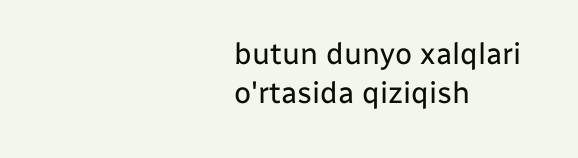butun dunyo xalqlari o'rtasida qiziqish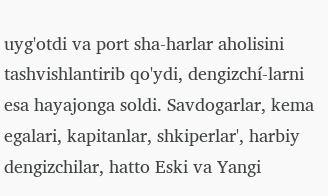uyg'otdi va port sha-harlar aholisini tashvishlantirib qo'ydi, dengizchí-larni esa hayajonga soldi. Savdogarlar, kema egalari, kapitanlar, shkiperlar', harbiy dengizchilar, hatto Eski va Yangi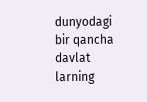dunyodagi bir qancha davlat larning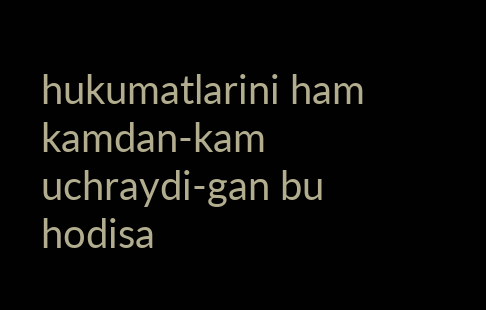hukumatlarini ham kamdan-kam uchraydi-gan bu hodisa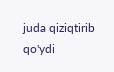juda qiziqtirib qo'ydi